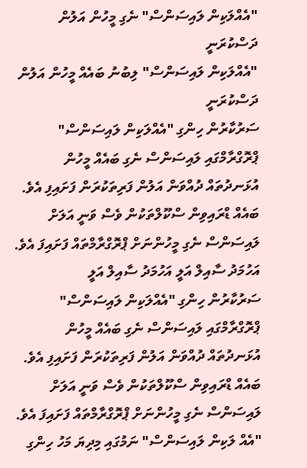"އެއްލަކިން ލައިސަންސް" ނެގި މީހުން އަލުން ދަސްކުރަނީ
"އެއްލަކިން ލައިސަންސް" ލިބުނު ބައެއް މީހުން އަލުން ދަސްކުރަނީ
ސަރުކާރުން ހިންގި "އެއްލަކިން ލައިސަންސް" ޕްރޮގްރާމްގައި ލައިސަންސް ނެގި ބައެއް މީހުން އުޅަނދުތައް ދުއްވަން އަލުން ފަރިތަކުރަން ފަށައިފި އެވެ. ބައެއް ޑްރައިވިން ސްކޫލްތަކުން ވެސް ވަނީ އަލަށް ލައިސަންސް ނެގި މީހުންނަށް ޕްރޮގްރާމްތައް ފަށައިފަ އެވެ.
އަހުމަދު ސާއިލް އަލީ އަހުމަދު ސާއިލް އަލީ
ސަރުކާރުން ހިންގި "އެއްލަކިން ލައިސަންސް" ޕްރޮގްރާމްގައި ލައިސަންސް ނެގި ބައެއް މީހުން އުޅަނދުތައް ދުއްވަން އަލުން ފަރިތަކުރަން ފަށައިފި އެވެ. ބައެއް ޑްރައިވިން ސްކޫލްތަކުން ވެސް ވަނީ އަލަށް ލައިސަންސް ނެގި މީހުންނަށް ޕްރޮގްރާމްތައް ފަށައިފަ އެވެ.
"އެއް ލަކިން ލައިސަންސް" ނަމުގައި މިދިޔަ މަހު ހިންގި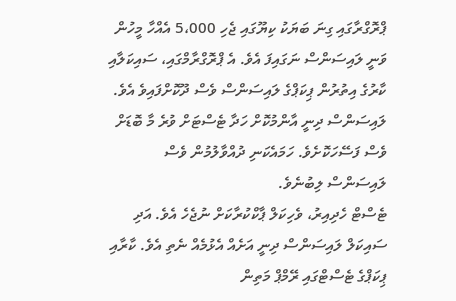ޕްރޮގްރާގައި ގިނަ ބަޔަކު ކިޔޫގައި ޖެހި 5،000 އެއްހާ މީހުން ވަނީ ލައިސަންސް ނަގައިފަ އެވެ. އެ ޕްރޮގްރާމްގައި، ސައިކަލާއި ކާރުގެ އިތުރުން ޕިކަޕްގެ ލައިސަންސް ވެސް ދޫކޮށްފައިވެ އެވެ. ލައިސަންސް ދިނީ އާންމުކޮށް ހަދާ ޓެސްޓަށް ވުރެ މާ ބޮޑަށް ވެސް ފަސޭހަކޮށެވެ. ހަމައެކަނި ދުއްވާލުމުން ވެސް ލައިސަންސް ލިބުނެވެ.
ޓެސްޓް ހެދިއިރު، ވެހިކަލް ޕާކްކުރާކަށް ނުޖެހެ އެވެ. އަދި ސައިކަލް ލައިސަންސް ދިނީ އަށެއް އެޅުމެއް ނެތި އެވެ. ކާރާއި ޕިކަޕްގެ ޓެސްޓްގައި ރޭމްޕް މަތިން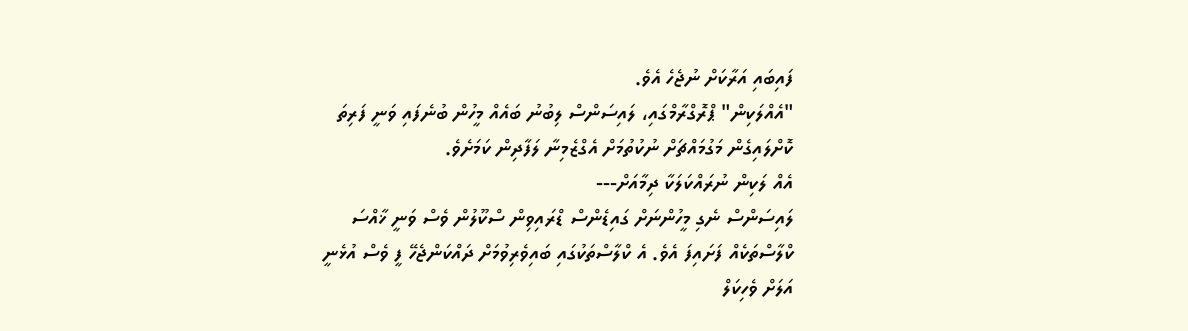ފައިބައި އަރާކަށް ނުޖެހެ އެވެ.
"އެއްލަކިން" ޕްރޮގްރާމްގައި، ލައިސަންސް ލިބުނު ބައެއް މީހުން ބުނެފައި ވަނީ ފަރިތަ ކޮށްލައިގެން މަގުމައްޗަށް ނުކުތުމަށް އެގްޒެމިނާ ލަފާދިން ކަމަށެވެ.
އެއް ލަކިން ނުރައްކަލަކާ ދިމާއަށް---
ލައިސަންސް ނެގި މީހުންނަށް ގައިޑެންސް ޑްރައިވިން ސްކޫލުން ވެސް ވަނީ ޚާއްސަ ކްލާސްތަކެއް ފަށައިފަ އެވެ. އެ ކްލާސްތަކުގައި ބައިވެރިވުމަށް ދައްކަންޖެހޭ ފީ ވެސް އުޅެނީ އަލަށް ވެހިކަލް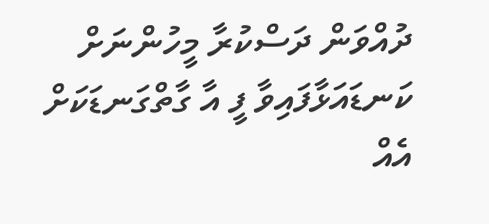ދުއްވަން ދަސްކުރާ މީހުންނަށް ކަނޑައަޅާފައިވާ ފީ އާ ގާތްގަނޑަކަށް އެއް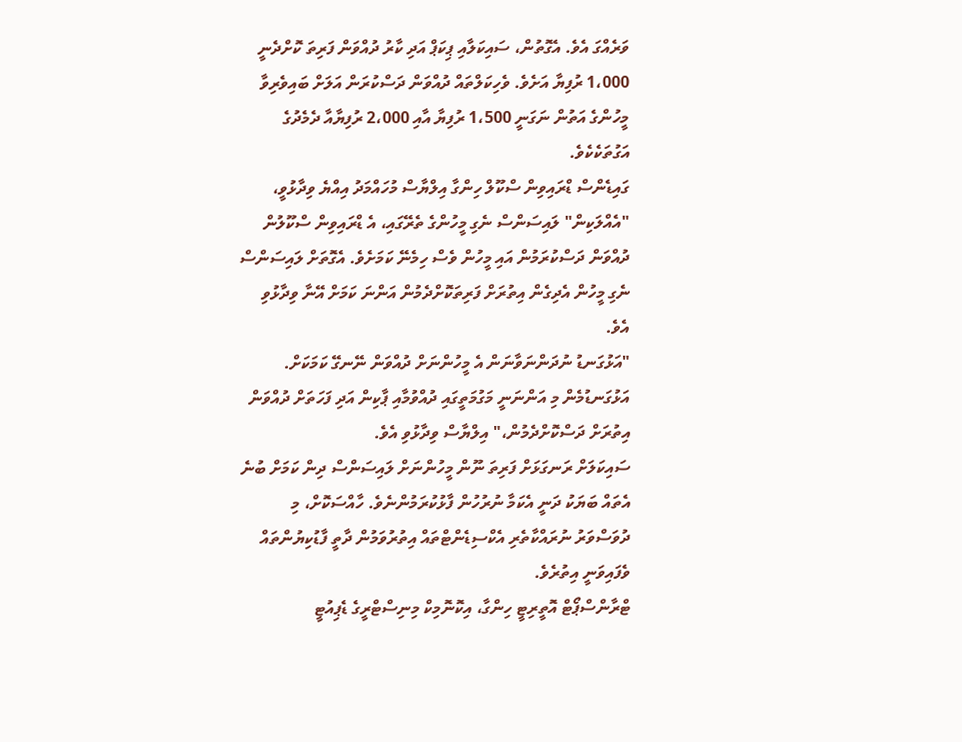ވަރެއްގަ އެވެ. އެގޮތުން، ސައިކަލާއި ޕިކަޕް އަދި ކާރު ދުއްވަން ފަރިތަ ކޮށްދެނީ 1،000 ރުފިޔާ އަށެވެ. ވެހިކަލްތައް ދުއްވަން ދަސްކުރަން އަލަށް ބައިވެރިވާ މީހުންގެ އަތުން ނަގަނީ 1،500 ރުފިޔާ އާއި 2،000 ރުފިޔާއާ ދެމެދުގެ އަގުތަކެކެވެ.
ގައިޑެންސް ޑްރައިވިން ސްކޫލް ހިންގާ އިލްޔާސް މުހައްމަދު އިއްޔެ ވިދާޅުވީ، "އެއްލަކިން" ލައިސަންސް ނެގި މީހުންގެ ތެރޭގައި، އެ ޑްރައިވިން ސްކޫލުން ދުއްވަން ދަސްކުރަމުން އައި މީހުން ވެސް ހިމެނޭ ކަމަށެވެ. އެގޮތަށް ލައިސަންސް ނެގި މީހުން އެދިގެން އިތުރަށް ފަރިތަކޮށްދެމުން އަންނަ ކަމަށް އޭނާ ވިދާޅުވި އެވެ.
"އަޅުގަނޑު ނުދަންނަވާނަން އެ މީހުންނަށް ދުއްވަން ނޭނގޭ ކަމަކަށް. އަޅުގަނޑުމެން މި އަންނަނީ މަގުމަތީގައި ދުއްވުމާއި ޕާކިން އަދި ފަހަތަށް ދުއްވަން އިތުރަށް ދަސްކޮށްދެމުން،" އިލްޔާސް ވިދާޅުވި އެވެ.
ސައިކަލަށް ރަނގަޅަށް ފަރިތަ ނޫން މީހުންނަށް ލައިސަންސް ދިން ކަމަށް ބުނެ އެތައް ބަޔަކު ދަނީ އެކަމާ ނުރުހުން ފާޅުކުރަމުންނެވެ. ހާއްސަކޮށް، މި ދުވަސްވަރު ނުރައްކާތެރި އެކްސިޑެންޓްތައް އިތުރުވަމުން ދާތީ ފާޑުކިޔުންތައް ވެފައިވަނީ އިތުރެވެ.
ޓްރާންސްޕޯޓް އޮތީރިޓީ ހިންގާ، އިކޮނޮމިކް މިނިސްޓްރީގެ ޑެޕިއުޓީ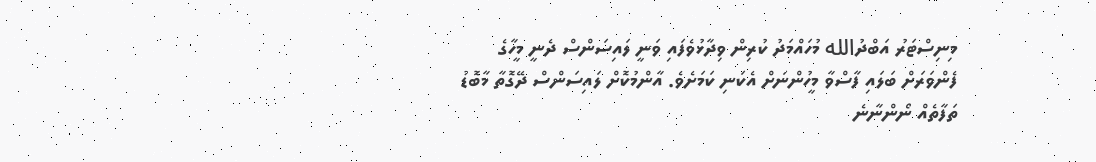މިނިސްޓަރު އަބްދުالله މުހައްމަދު ކުރިން ވިދާޅުވެފައި ވަނީ ލައިސަންސް ދެނީ މީހާގެ ފެންވަރަށް ބަލައި ފާސްވާ މީހުންނަށް އެކަނި ކަމަށެވެ. އާންމުކޮށް ލައިސަންސް ދޭގޮތާ މާބޮޑު ތަފާތެއް ނޯންނާނެ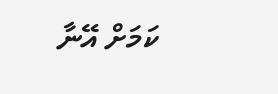ކަމަށް އޭނާ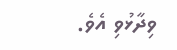ވިދާޅުވި އެވެ.